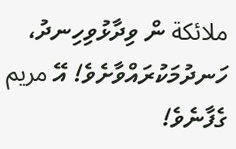ملائكة ން ވިދާޅުވިހިނދު، ހަނދުމަކުރައްވާށެވެ! އޭ مريم ގެފާނެވެ!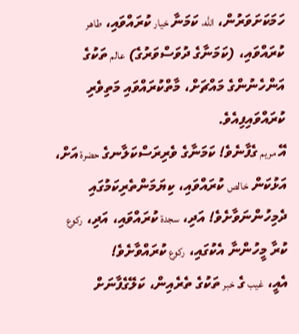ހަމަކަށަވަރުން، اللَّه، ކަމަނާ خيار ކުރައްވައި، طاهر ކުރައްވައި، (ކަމަނާގެ ދުވަސްވަރުގެ) عالم ތަކުގެ އަންހެނުންގެ މައްޗަށް، މާތްކުރައްވައި މަތިވެރި ކުރައްވައިފިއެވެ.
އޭ مريم ގެފާނެވެ! ކަމަނާގެ ވެރިރަސްކަލާނގެ حضرة އަށް، އަޅުކަން خالص ކުރައްވައި، ކިޔަމަންތެރިކަމުގައި ދެމިހުންނަވާށެވެ! އަދި، سجدة ކުރައްވައި، އަދި، ركوع ކުރާ މީހުންނާ އެކުގައި، ركوع ކުރައްވާށެވެ!
އެއީ، غيب ގެ خبر ތަކުގެ ތެރެއިން، ކަލޭގެފާނަށް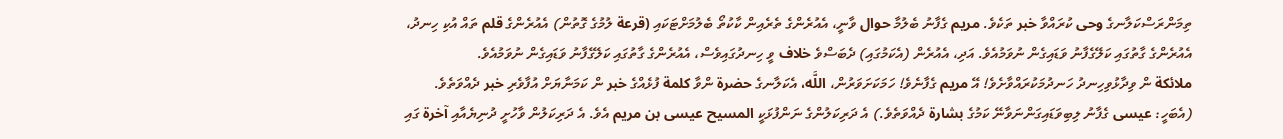ތިމަންރަސްކަލާނގެ وحى ކުރައްވާ خبر ތަކެވެ. مريم ގެފާނު ބެލުމާ حوال ވާނީ، އެއުރެންގެ ތެރެއިން ކާކުތޯ ބެލުމަށްޓަކައި (قرعة ލުމުގެ ގޮތުން) އެއުރެންގެ قلم ތައް އުކި ހިނދު، އެއުރެންގެ ގާތުގައި ކަލޭގެފާނު ވަޑައިގެން ނުވަމުއެވެ. އަދި، އެއުރެން (އެކަމުގައި) ދެބަސްވެ خلاف ވީ ހިނދުގައިވެސް، އެއުރެންގެ ގާތުގައި ކަލޭގެފާނު ވަޑައިގެން ނުވަމުއެވެ.
ملائكة ން ވިދާޅުވިހިނދު ހަނދުމަކުރައްވާށެވެ! އޭ مريم ގެފާނެވެ! ހަމަކަށަވަރުން، اللَّه، އެކަލާނގެ حضرة ންވާ كلمة ފުޅެއްގެ خبر ން ކަމަނާޔަށް އުފާވެރި خبر ދެއްވަތެވެ. (އެބަހީ: عيسى ގެފާނު ލިބިވަޑައިގަންނަވާނޭ ކަމުގެ بشارة ދެއްވަތެވެ.) އެ ދަރިކަލުންގެ ނަންފުޅަކީ المسيح عيسى بن مريم އެވެ. އެ ދަރިކަލުން ވާހުށީ ދުނިޔެއާއި آخرة ގައި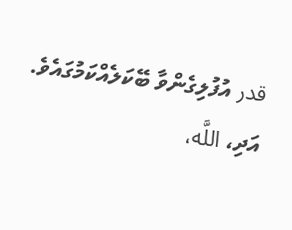قدر އުފުލިގެންވާ ބޭކަލެއްކަމުގައެވެ. އަދި، اللَّه،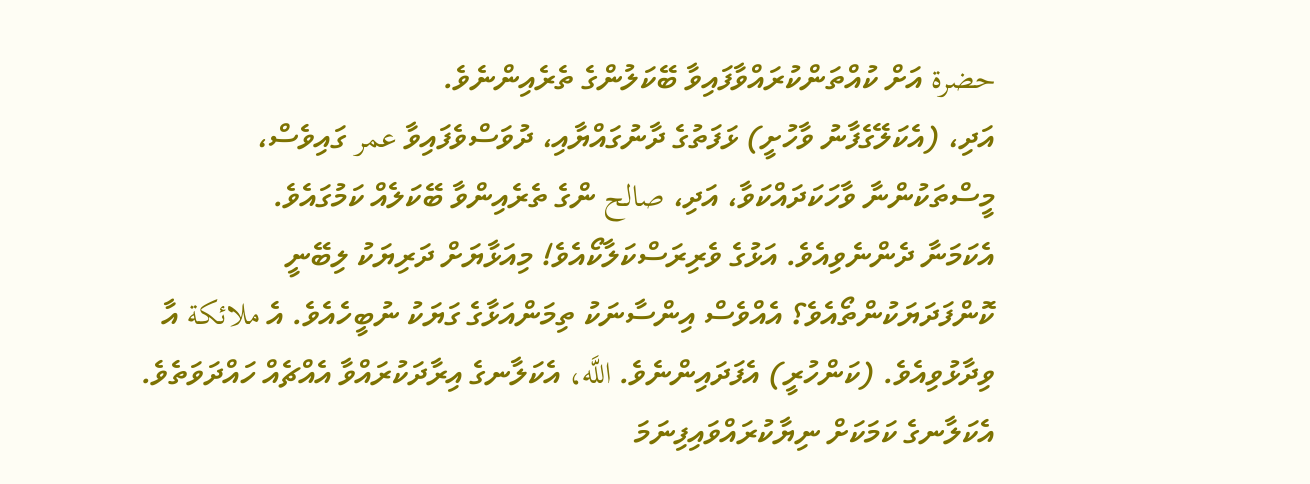حضرة އަށް ކުއްތަންކުރައްވާފައިވާ ބޭކަލުންގެ ތެރެއިންނެވެ.
އަދި، (އެކަލޭގެފާނު ވާހުށީ) ޅަފަތުގެ ދާނުގައްޔާއި، ދުވަސްވެފައިވާ عمر ގައިވެސް، މީސްތަކުންނާ ވާހަކަދައްކަވާ، އަދި، صالح ންގެ ތެރެއިންވާ ބޭކަލެއް ކަމުގައެވެ.
އެކަމަނާ ދެންނެވިއެވެ. އަޅުގެ ވެރިރަސްކަލާކޯއެވެ! މިއަޅާޔަށް ދަރިޔަކު ލިބޭނީ ކޮންފަދަޔަކުންތޯއެވެ؟ އެއްވެސް އިންސާނަކު ތިމަންއަޅާގެ ގަޔަކު ނުބީހެއެވެ. އެ ملائكة އާ ވިދާޅުވިއެވެ. (ކަންހުރީ) އެފަދައިންނެވެ. اللَّه، އެކަލާނގެ އިރާދަކުރައްވާ އެއްޗެއް ހައްދަވަތެވެ. އެކަލާނގެ ކަމަކަށް ނިޔާކުރައްވައިފިނަމަ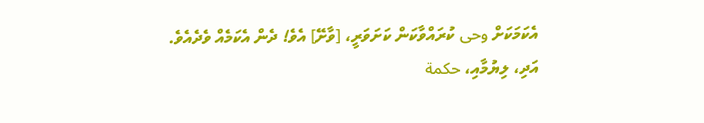އެކަމަކަށް وحى ކުރައްވާކަން ކަށަވަރީ، [ވާށޭ] އެވެ! ދެން އެކަމެއް ވެދެއެވެ.
އަދި، ލިޔުމާއި، حكمة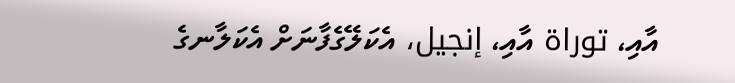އާއި، توراة އާއި، إنجيل، އެކަލޭގެފާނަށް އެކަލާނގެ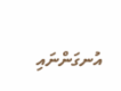އުނގަންނައި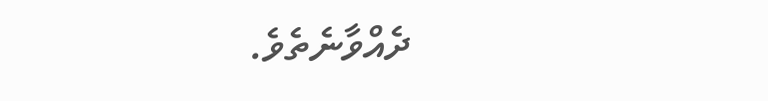ދެއްވާނެތެވެ.